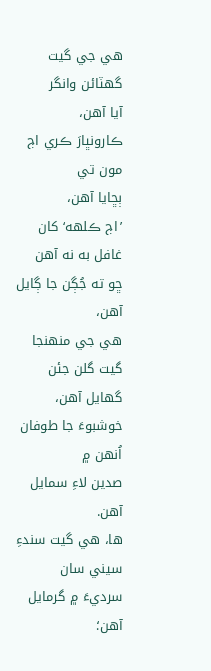هي جي گيت گهٽائن وانگر
آيا آهن،
ڪارونڀارَ ڪري اڄ مون تي
ٻڇايا آهن،
’اڄ ڪلهه‘ کان غافل به نه آهن
ڇو ته جُڳن جا ڳايل آهن،
هي جي منهنجا گيت گلن جئن
گهايل آهن،
خوشبوءَ جا طوفان اُنهن ۾
صدين لاءِ سمايل آهن.
ها، هي گيت سندءِ سيني سان
سرديءَ ۾ گرمايل آهن؛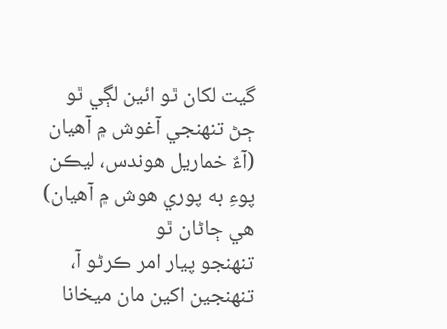گيت لکان ٿو ائين لڳي ٿو
ڄڻ تنهنجي آغوش ۾ آهيان
(آءٌ خماريل هوندس، ليڪن
پوءِ به پوري هوش ۾ آهيان)
هي ڄاڻان ٿو
تنهنجو پيار امر ڪرڻو آ،
تنهنجين اکين مان ميخانا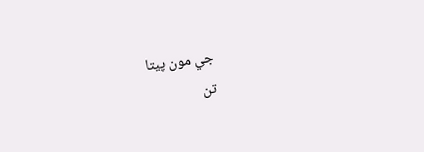جي مون پيتا
تن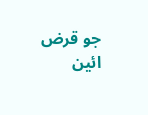جو قرض ائين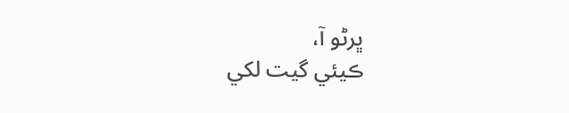ڀرڻو آ،
ڪيئي گيت لکي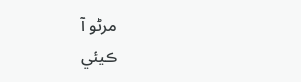مرڻو آ
ڪيئي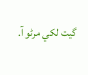گيت لکي مرڻو آ.